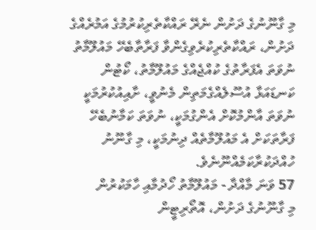މި ގާނޫނުގެ ދަށުން ނެރޭ ރައްކާތެރިކުރުމުގެ އަމުރެއްގެ ދަށުން، ރައްކާތެރިކުރެވިގެންވާ ފަރާތާބެހޭ މައުލޫމާތު ނުވަތަ އެފަރާތުގެ ކުއްޖެއްގެ މައުލޫމާތު، ކޯޓުން ކަނޑައަޅާ އުސޫލެއްގެމަތިން މެނުވީ، ށާއިއުކުރުމަކީ ނުވަތަ އާންމުކޮށް އެންގުމަކީ، ނުވަތަ ކަމާނުބެހޭ ފަރާތަކަށް އެ މައުލޫމާތެއް ދިނުމަކީ، މި ގާނޫނު ހުއްދަކުރާކަމެއްނޫނެވެ.
57 ވަނަ މާއްދާ - މައުލޫމާތު ހޯދުމާއި ހާމަކުރުން
މި ގާނޫނުގެ ދަށުން، އޮތޯރިޓީން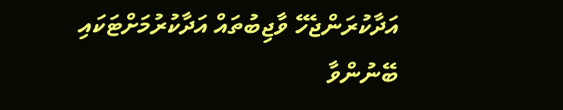އަދާކުރަންޖެހޭ ވާޖިބުތައް އަދާކުރުމަށްޓަކައި ބޭނުންވާ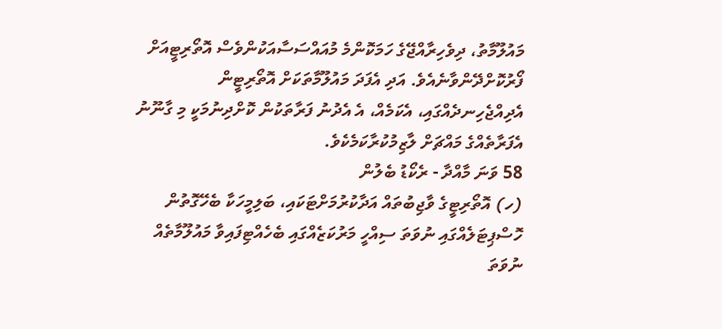މައުލޫމާތު، ދިވެހިރާއްޖޭގެ ހަމަކޮންމެ މުއައްސަސާއަކުންވެސް އޮތޯރިޓީއަށް ފޯރުކޮށްދޭންވާނެއެވެ. އަދި އެފަދަ މައުލޫމާތަކަށް އޮތޯރިޓީން އެދިއްޖެހިނދެއްގައި، އެކަމެއް، އެ އެދުނު ފަރާތަކުން ކޮށްދިނުމަކީ މި ގާނޫނު އެފަރާތެއްގެ މައްޗަށް ލާޒިމުކުރާކަމެކެވެ.
58 ވަނަ މާއްދާ - ރެކޯޑު ބެލުން
(ހ) އޮތޯރިޓީގެ ވާޖިބުތައް އަދާކުރުމަށްޓަކައި، ބަލިމީހަކާ ބެހޭގޮތުން ހޮސްޕިޓަލެއްގައި ނުވަތަ ސިއްހީ މަރުކަޒެއްގައި ބެހެއްޓިފައިވާ މައުލޫމާތެއް ނުވަތަ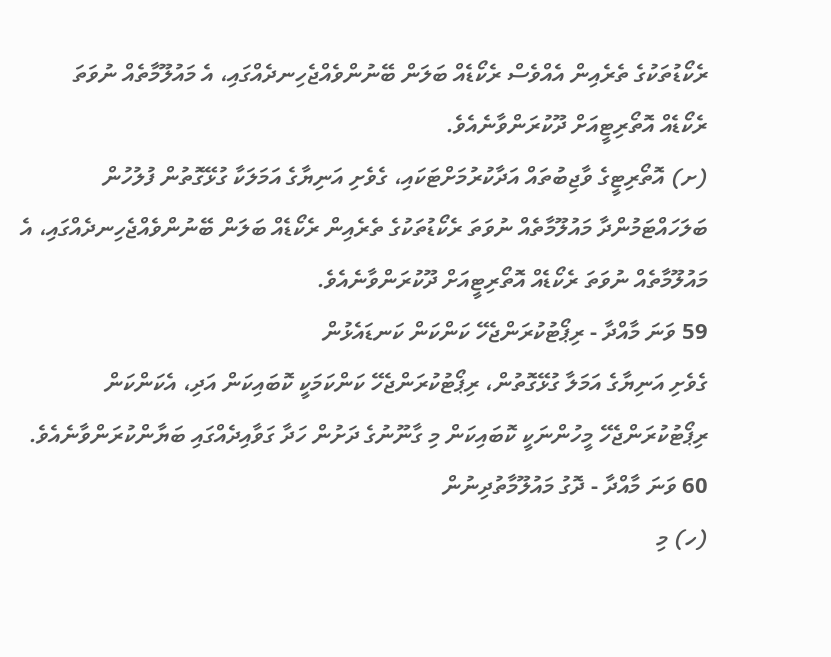ރެކޯޑުތަކުގެ ތެރެއިން އެއްވެސް ރެކޯޑެއް ބަލަން ބޭނުންވެއްޖެހިނދެއްގައި، އެ މައުލޫމާތެއް ނުވަތަ ރެކޯޑެއް އޮތޯރިޓީއަށް ދޫކުރަންވާނެއެވެ.
(ށ) އޮތޯރިޓީގެ ވާޖިބުތައް އަދާކުރުމަށްޓަކައި، ގެވެށި އަނިޔާގެ އަމަލަކާ ގުޅޭގޮތުން ފުލުހުން ބަލަހައްޓަމުންދާ މައުލޫމާތެއް ނުވަތަ ރެކޯޑުތަކުގެ ތެރެއިން ރެކޯޑެއް ބަލަން ބޭނުންވެއްޖެހިނދެއްގައި، އެ މައުލޫމާތެއް ނުވަތަ ރެކޯޑެއް އޮތޯރިޓީއަށް ދޫކުރަންވާނެއެވެ.
59 ވަނަ މާއްދާ - ރިޕޯޓުކުރަންޖެހޭ ކަންކަން ކަނޑައެޅުން
ގެވެށި އަނިޔާގެ އަމަލާ ގުޅޭގޮތުން، ރިޕޯޓުކުރަންޖެހޭ ކަންކަމަކީ ކޮބައިކަން އަދި، އެކަންކަން ރިޕޯޓުކުރަންޖެހޭ މީހުންނަކީ ކޮބައިކަން މި ގާނޫނުގެ ދަށުން ހަދާ ގަވާއިދެއްގައި ބަޔާންކުރަންވާނެއެވެ.
60 ވަނަ މާއްދާ - ދޮގު މައުލޫމާތުދިނުން
(ހ) މި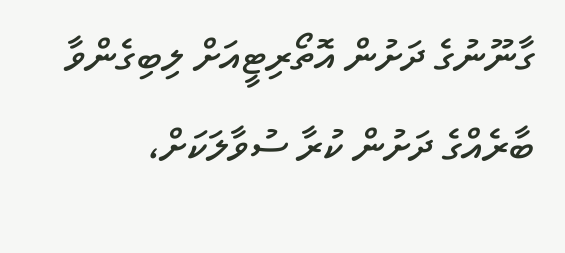ގާނޫނުގެ ދަށުން އޮތޯރިޓީއަށް ލިބިގެންވާ ބާރެއްގެ ދަށުން ކުރާ ސުވާލަކަށް،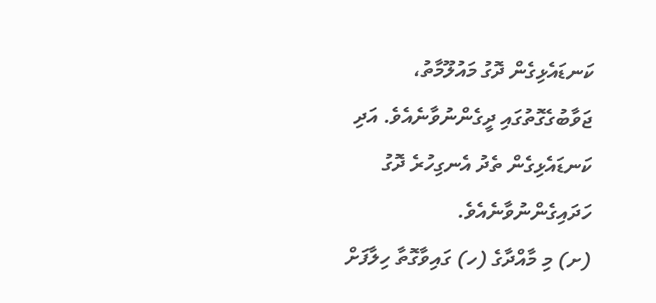ކަނޑައެޅިގެން ދޮގު މައުލޫމާތު، ޖަވާބުގެގޮތުގައި ދީގެންނުވާނެއެވެ. އަދި ކަނޑައެޅިގެން ތެދު އެނގިހުރެ ދޮގު ހަދައިގެންނުވާނެއެވެ.
(ށ) މި މާއްދާގެ (ހ) ގައިވާގޮތާ ހިލާފަށް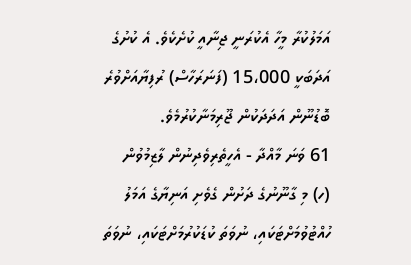އަމަލުކުރާ މީހާ އެކުރަނީ ޖިނާއީ ކުށެކެވެ. އެ ކުށުގެ އަދަބަކީ 15،000 (ފަނަރަހާސް) ރުފިޔާއަށްވުރެ ބޮޑުނޫން އަދަދަކުން ޖޫރިމަނާކުރުމެވެ.
61 ވަނަ މާއްދާ - އެހީތެރިވެދިނުން ލާޒިމުވުން
(ހ) މި ގާނޫނުގެ ދަށުން ގެވެށި އަނިޔާގެ އަމަލު ހުއްޓުވުމަށްޓަކައި، ނުވަތަ ކުޑަކުރުމަށްޓަކައި، ނުވަތަ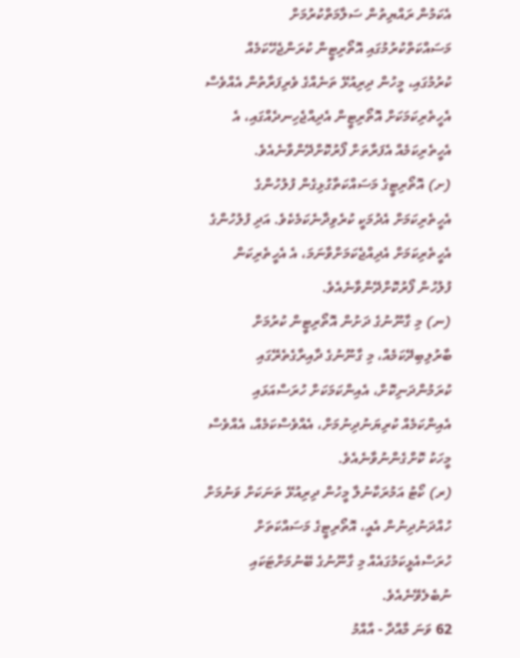އެކަމުން ރައްޔިތުން ސަލާމަތްކުރުމަށް މަސައްކަތްކުރުމުގައި އޮތޯރިޓީން ކުރަންޖެހޭކަމެއް ކުރުމުގައި، މީހުން ދިރިއުޅޭ ތަނެއްގެ ވެރިފަރާތުން އެއްވެސް އެހީތެރިކަމަކަށް އޮތޯރިޓީން އެދިއްޖެހިނދެއްގައި، އެ އެހީތެރިކަމެއް އެފަރާތަށް ފޯރުކޮށްދޭންވާނެއެވެ.
(ށ) އޮތޯރިޓީގެ މަސައްކަތާގުޅިގެން ފުލުހުންގެ އެހީތެރިކަމަށް އެދުމަކީ ކުރެވިދާނެކަމެކެވެ. އަދި ފުލުހުންގެ އެހީތެރިކަމަށް އެދިއްޖެކަމަށްވާނަމަ، އެ އެހީތެރިކަން ފުލުހުން ފޯރުކޮށްދޭންވާނެއެވެ.
(ނ) މި ގާނޫނުގެ ދަށުން އޮތޯރިޓީން ކުރުމަށް ބާރުލިބިދޭކަމެއް، މި ގާނޫނުގެ ދާއިރާގެތެރޭގައި ކުރަމުންދަނިކޮށް، އެއިންކަމަކަށް ހުރަސްއަޅައި އެއިންކަމެއް ކުރިޔަނުދިނުމަށް، އެއްވެސްކަމެއް، އެއްވެސް މީހަކު ކޮށްގެންނުވާނެއެވެ.
(ރ) ކޯޓު އަމުރަކާނުލާ މީހުން ދިރިއުޅޭ ތަނަކަށް ވަނުމަށް ހުއްދަނުދިނުން އެއީ، އޮތޯރިޓީގެ މަސައްކަތަށް ހުރަސްއެޅީކަމުގައެއް މި ގާނޫނުގެ ބޭނުމަށްޓަކައި ނުބެލެވޭނެއެވެ.
62 ވަނަ މާއްދާ - އާއްމު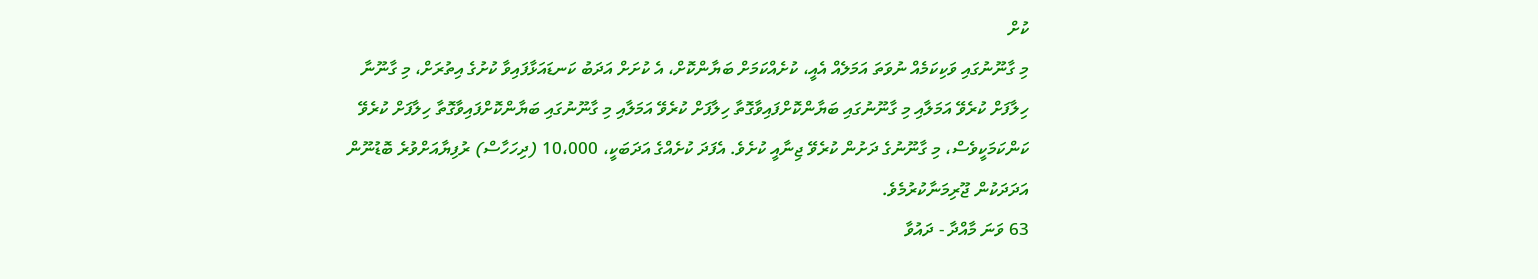ކުށް
މި ގާނޫނުގައި ވަކިކަމެއް ނުވަތަ އަމަލެއް އެއީ، ކުށެއްކަމަށް ބަޔާންކޮށް، އެ ކުށަށް އަދަބު ކަނޑައަޅާފައިވާ ކުށުގެ އިތުރަށް، މި ގާނޫނާ ހިލާފަށް ކުރެވޭ އަމަލާއި މި ގާނޫނުގައި ބަޔާންކޮށްފައިވާގޮތާ ހިލާފަށް ކުރެވޭ އަމަލާއި މި ގާނޫނުގައި ބަޔާންކޮށްފައިވާގޮތާ ހިލާފަށް ކުރެވޭ ކަންކަމަކީވެސް، މި ގާނޫނުގެ ދަށުން ކުރެވޭ ޖިނާއީ ކުށެވެ. އެފަދަ ކުށެއްގެ އަދަބަކީ، 10،000 (ދިހަހާސް) ރުފިޔާއަށްވުރެ ބޮޑުނޫން އަދަދަކުން ޖޫރިމަނާކުރުމެވެ.
63 ވަނަ މާއްދާ - ދައުވާ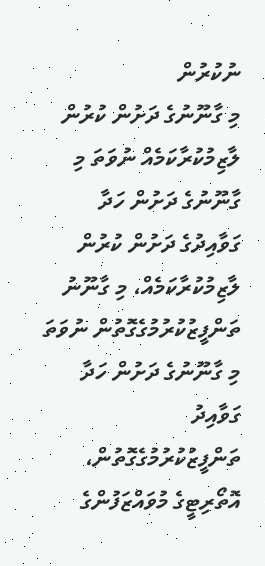ނުކުރުން
މި ގާނޫނުގެ ދަށުން ކުރުން ލާޒިމުކުރާކަމެއް ނުވަތަ މި ގާނޫނުގެ ދަށުން ހަދާ ގަވާއިދުގެ ދަށުން ކުރުން ލާޒިމުކުރާކަމެއް، މި ގާނޫނު ތަންފީޒުކުރުމުގެގޮތުން ނުވަތަ މި ގާނޫނުގެ ދަށުން ހަދާ ގަވާއިދު ތަންފީޒުކުރުމުގެގޮތުން، އޮތޯރިޓީގެ މުވައްޒަފުންގެ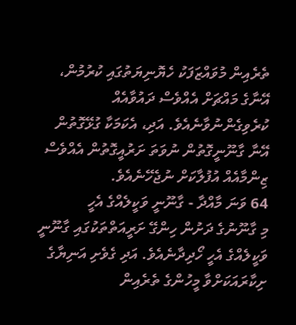ތެރެއިން މުވައްޒަފަކު ހެޔޮނިޔަތުގައި ކުރުމުން، އޭނާގެ މައްޗަށް އެއްވެސް ދައުވާއެއް ކުރެވިގެންނުވާނެއެވެ. އަދި، އެކަމަކާ ގުޅޭގޮތުން އޭނާ ގާނޫނީގޮތުން ނުވަތަ ށަރުއީގޮތުން އެއްވެސް ޒިންމާއެއް އުފުލާކަށް ނުޖެހޭނެއެވެ.
64 ވަނަ މާއްދާ - ގާނޫނީ ވަކީލެއްގެ އެހީ
މި ގާނޫނުގެ ދަށުން ހިންގޭ ށަރީއަތްތަކުގައި ގާނޫނީ ވަކީލެއްގެ އެހީ ހޯދިދާނެއެވެ. އަދި ގެވެށި އަނިޔާގެ ށިކާރައަކަށްވާ މީހުންގެ ތެރެއިން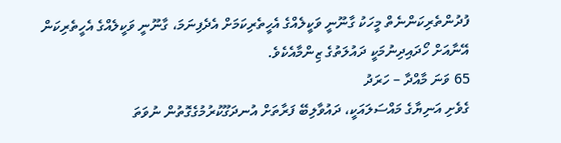ފުދުންތެރިކަންނެތް މީހަކު ގާނޫނީ ވަކީލެއްގެ އެހީތެރިކަމަށް އެދެފިނަމަ، ގާނޫނީ ވަކީލެއްގެ އެހީތެރިކަން އޭނާއަށް ހޯދައިދިނުމަކީ ދައުލަތުގެ ޒިންމާއެކެވެ.
65 ވަނަ މާއްދާ – ހަރަދު
ގެވެށި އަނިޔާގެ މައްސަލައަކީ، ދައުވާލިބޭ ފަރާތަށް އުނދަގޫކުރުމުގެގޮތުން ނުވަތަ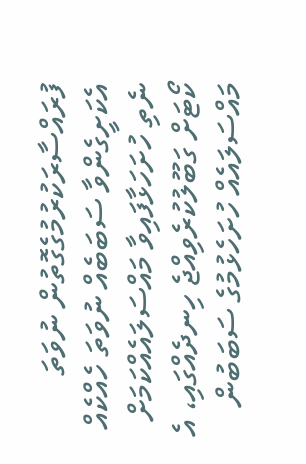ފުރައްސާރަކުރުމުގެގޮތުން ނުވަތަ އެކަށީގެންވާ ސަބަބެއް ނުވަތަ ހެއްކެއް ނެތި ހުށަހަޅާފައިވާ މައްސަލައެއްކަމަށް ކޯޓަށް ގަބޫލުކުރެވިއްޖެ ހިނދެއްގައި، އެ މައްސަލައެއް ހުށަހެޅުމުގެ ސަބަބުން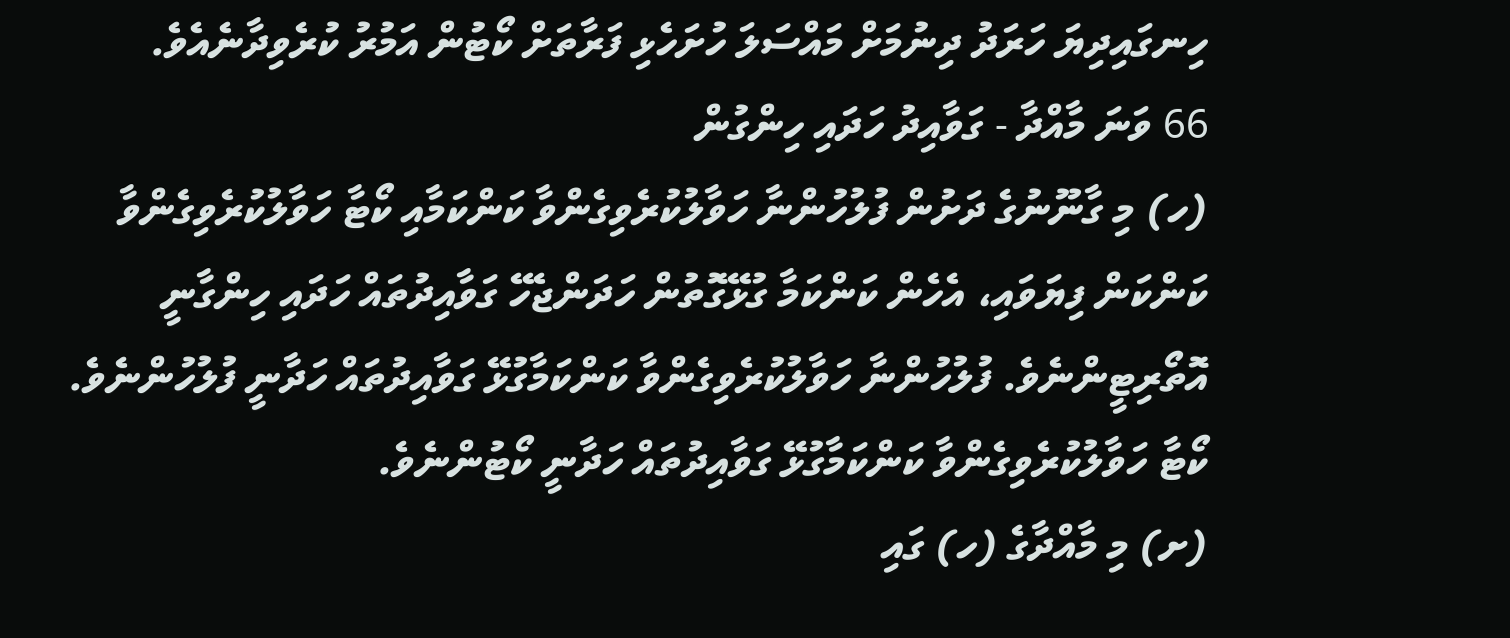ހިނގައިދިޔަ ހަރަދު ދިނުމަށް މައްސަލަ ހުށަހެޅި ފަރާތަށް ކޯޓުން އަމުރު ކުރެވިދާނެއެވެ.
66 ވަނަ މާއްދާ - ގަވާއިދު ހަދައި ހިންގުން
(ހ) މި ގާނޫނުގެ ދަށުން ފުލުހުންނާ ހަވާލުކުރެވިގެންވާ ކަންކަމާއި ކޯޓާ ހަވާލުކުރެވިގެންވާ ކަންކަން ފިޔަވައި، އެހެން ކަންކަމާ ގުޅޭގޮތުން ހަދަންޖެހޭ ގަވާއިދުތައް ހަދައި ހިންގާނީ އޮތޯރިޓީންނެވެ. ފުލުހުންނާ ހަވާލުކުރެވިގެންވާ ކަންކަމާގުޅޭ ގަވާއިދުތައް ހަދާނީ ފުލުހުންނެވެ. ކޯޓާ ހަވާލުކުރެވިގެންވާ ކަންކަމާގުޅޭ ގަވާއިދުތައް ހަދާނީ ކޯޓުންނެވެ.
(ށ) މި މާއްދާގެ (ހ) ގައި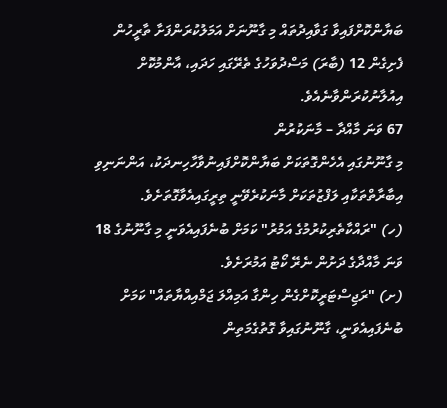ބަޔާންކޮށްފައިވާ ގަވާއިދުތައް މި ގާނޫނަށް އަމަލުކުރަންފަށާ ތާރީހުން ފެށިގެން 12 (ބާރަ) މަސްދުވަހުގެ ތެރޭގައި ހަދައި، އާންމުކޮށް އިއުލާނުކުރަންވާނެއެވެ.
67 ވަނަ މާއްދާ – މާނަކުރުން
މި ގާނޫނުގައި އެހެންގޮތަކަށް ބަޔާންކޮށްފައިނުވާހާހިނދަކު، އަންނަނިވި އިބާރާތްތަކާއި ލަފްޒުތަކަށް މާނަކުރެވޭނީ ތިރީގައިއެވާގޮތަށެވެ.
(ހ) "ރައްކާތެރިކުރުމުގެ އަމުރު" ކަމަށް ބުނެފައިއެވަނީ މި ގާނޫނުގެ 18 ވަނަ މާއްދާގެ ދަށުން ނެރޭ ކޯޓު އަމުރަށެވެ.
(ށ) "ރަޖިސްޓަރީކޮށްގެން ހިންގާ އަމިއްލަ ޖަމްއިއްޔާތައް" ކަމަށް ބުނެފައިއެވަނީ، ގާނޫނުގައިވާ ގޮތުގެމަތިން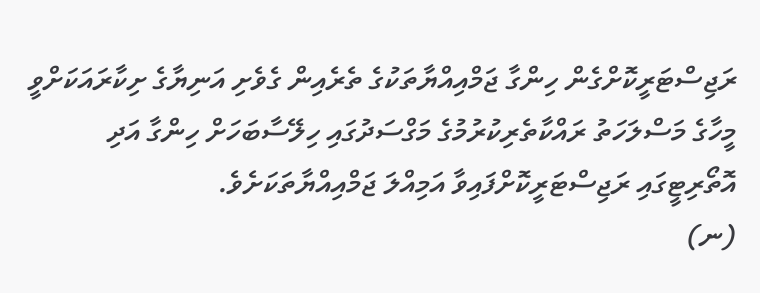ރަޖިސްޓަރީކޮށްގެން ހިންގާ ޖަމްއިއްޔާތަކުގެ ތެރެއިން ގެވެށި އަނިޔާގެ ށިކާރައަކަށްވީ މީހާގެ މަސްލަހަތު ރައްކާތެރިކުރުމުގެ މަގްސަދުގައި ހިލޭސާބަހަށް ހިންގާ އަދި އޮތޯރިޓީގައި ރަޖިސްޓަރީކޮށްފައިވާ އަމިއްލަ ޖަމްއިއްޔާތަކަށެވެ.
(ނ)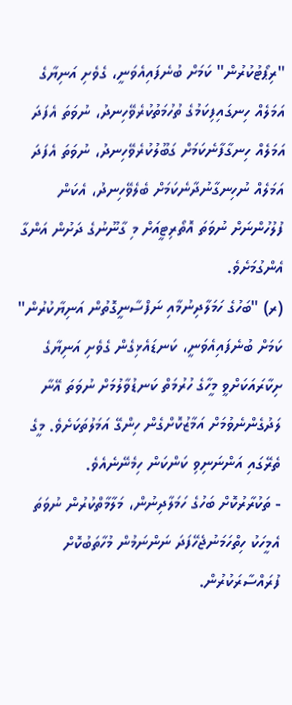"ރިޕޯޓުކުރުން" ކަމަށް ބުނެފައިއެވަނީ، ގެވެށި އަނިޔާގެ އަމަލެއް ހިނގައިފިކަމުގެ ތުހުމަތުކުރެވޭހިނދު، ނުވަތަ އެފަދަ އަމަލެއް ހިނގާފާނެކަމަށް ގަބޫލުކުރެވޭހިނދު، ނުވަތަ އެފަދަ އަމަލެއް ނުހިނގާނުދާނެކަމަށް ބެލެވޭހިނދު، އެކަން ފުލުހުންނަށް ނުވަތަ އޮތޯރިޓީއަށް މި ގާނޫނުގެ ދަށުން އަންގާ އެންގުމަށެވެ.
(ރ) "ބަހުގެ ހަމަލާދިނުމާއި ނަފްސާނީގޮތުން އަނިޔާކުރުން" ކަމަށް ބުނެފައިއެވަނީ، ކަނޑައެޅިގެން ގެވެށި އަނިޔާގެ ށިކާރައަކަށްވީ މީހާގެ ހުރުމަތް ކަނޑުވާލުމަށް ނުވަތަ އޭނާ ލަދުގެންނެވުމަށް އަމާޒުކޮށްގެން ހިންގޭ އަމަލުތަކަށެވެ. މީގެ ތެރޭގައި އަންނަނިވި ކަންކަން ހިމެނޭނެއެވެ.
- ތަކުރާރުކޮށް ބަހުގެ ހަމަލާދިނުން، މަލާމާތްކުރުން ނުވަތަ އެމީހަކު ހިތްހަމަނުޖެހޭފަދަ ނަންނަމުން މުހާތަބުކޮށް ފުރައްސާރަކުރުން.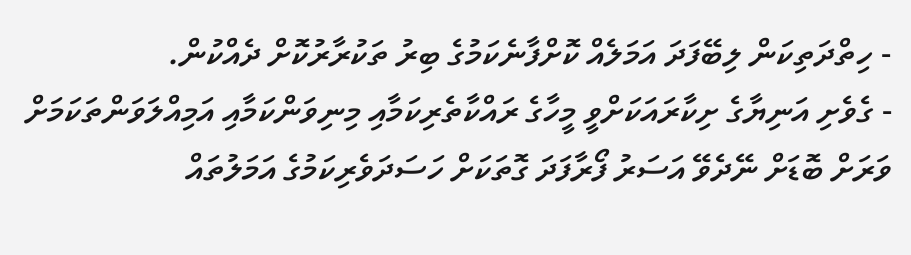- ހިތްދަތިކަން ލިބޭފަދަ އަމަލެއް ކޮށްފާނެކަމުގެ ބިރު ތަކުރާރުކޮށް ދެއްކުން.
- ގެވެށި އަނިޔާގެ ށިކާރައަކަށްވީ މީހާގެ ރައްކާތެރިކަމާއި މިނިވަންކަމާއި އަމިއްލަވަންތަކަމަށް ވަރަށް ބޮޑަށް ނޭދެވޭ އަސަރު ފޯރާފަދަ ގޮތަކަށް ހަސަދަވެރިކަމުގެ އަމަލުތައް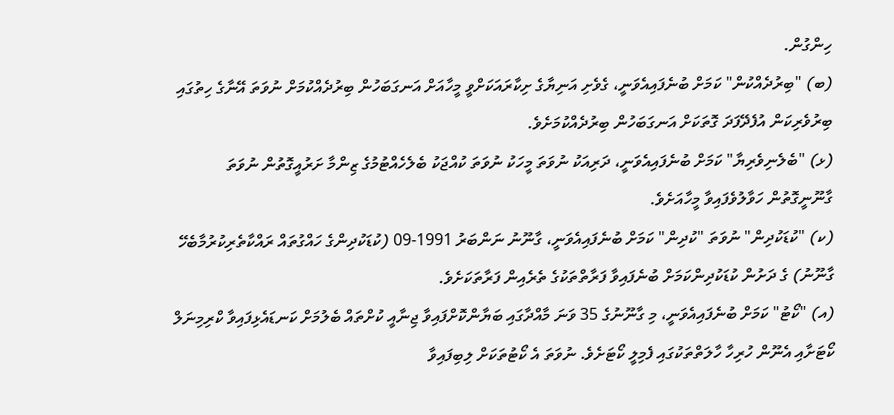ހިންގުން.
(ބ) "ބިރުދެއްކުން" ކަމަށް ބުނެފައިއެވަނީ، ގެވެށި އަނިޔާގެ ށިކާރައަކަށްވީ މީހާއަށް އަނގަބަހުން ބިރުދެއްކުމަށް ނުވަތަ އޭނާގެ ހިތުގައި ބިރުވެރިކަން އުފެދޭފަދަ ގޮތަކަށް އަނގަބަހުން ބިރުދެއްކުމަށެވެ.
(ޅ) "ބެލެނިވެރިޔާ" ކަމަށް ބުނެފައިއެވަނީ، ދަރިއަކު ނުވަތަ މީހަކު ނުވަތަ ކުއްޖަކު ބެލެހެއްޓުމުގެ ޒިންމާ ށަރުއީގޮތުން ނުވަތަ ގާނޫނީގޮތުން ހަވާލުވެފައިވާ މީހާއަށެވެ.
(ކ) "ކުޑަކުދިން" ނުވަތަ "ކުދިން" ކަމަށް ބުނެފައިއެވަނީ، ގާނޫނު ނަންބަރު 1991-09 (ކުޑަކުދިންގެ ހައްގުތައް ރައްކާތެރިކުރުމާބެހޭ ގާނޫނު) ގެ ދަށުން ކުޑަކުދިންކަމަށް ބުނެފައިވާ ފަރާތްތަކުގެ ތެރެއިން ފަރާތަކަށެވެ.
(އ) "ކޯޓު" ކަމަށް ބުނެފައިއެވަނީ، މި ގާނޫނުގެ 35 ވަނަ މާއްދާގައި ބަޔާންކޮށްފައިވާ ޖިނާއީ ކުށްތައް ބެލުމަށް ކަނޑައެޅިފައިވާ ކްރިމިނަލް ކޯޓަށާއި އެނޫން ހުރިހާ ހާލަތްތަކުގައި ފެމިލީ ކޯޓަށެވެ. ނުވަތަ އެ ކޯޓުތަކަށް ލިބިފައިވާ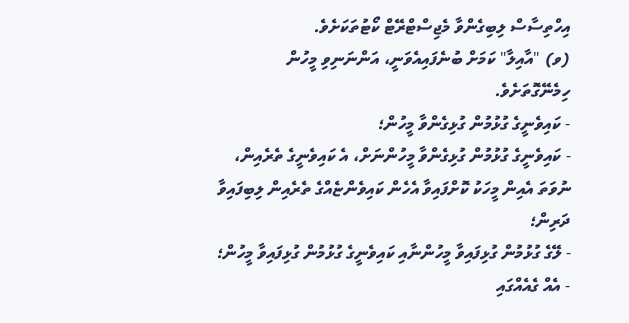އިހްތިސާސް ލިބިގެންވާ މެޖިސްޓްރޭޓް ކޯޓުތަކަށެވެ.
(ވ) "އާއިލާ" ކަމަށް ބުނެފައިއެވަނީ، އަންނަނިވި މީހުން ހިމެނޭގޮތަށެވެ.
- ކައިވެނީގެ ގުޅުމުން ގުޅިގެންވާ މީހުން؛
- ކައިވެނީގެ ގުޅުމުން ގުޅިގެންވާ މީހުންނަށް، އެ ކައިވެނީގެ ތެރެއިން، ނުވަތަ އެއިން މީހަކު ކޮށްފައިވާ އެހެން ކައިވެންޏެއްގެ ތެރެއިން ލިބިފައިވާ ދަރިން؛
- ލޭގެ ގުޅުމުން ގުޅިފައިވާ މީހުންނާއި ކައިވެނީގެ ގުޅުމުން ގުޅިފައިވާ މީހުން؛
- އެއް ގެއެއްގައި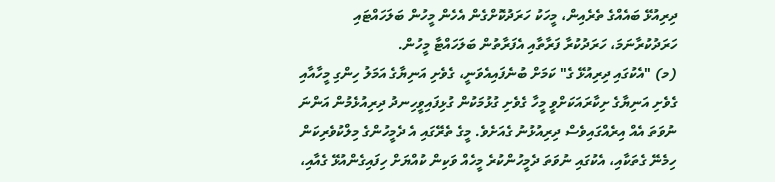ދިރިއުޅޭ ބައެއްގެ ތެރެއިން، މީހަކު ހަރަދުކޮށްގެން އެހެން މީހުން ބަލަހައްޓައި ހަރަދުކުރާނަމަ، ހަރަދުކުރާ ފަރާތާއި އެފަރާތުން ބަލަހައްޓާ މީހުން.
(މ) "އެކުގައި ދިރިއުޅޭ ގެ" ކަމަށް ބުނެފައިއެވަނީ، ގެވެށި އަނިޔާގެ އަމަލު ހިންގި މީހާއާއި ގެވެށި އަނިޔާގެ ށިކާރައަކަށްވީ މީހާ ގެވެށި ގުޅުމަކުން ގުޅިފައިވީހިނދު ދިރިއުޅެމުން އަންނަ ނުވަތަ އެއް އިރެއްގައިވެސް ދިރިއުޅުނު ގެއަށެވެ. މީގެ ތެރޭގައި އެ ދެމީހުންގެ މިލްކުވެރިކަން ހިމެނޭ ގެތަކާއި، އެކުގައި ނުވަތަ ދެމީހުންކުރެ މީހެއް ވަކިން ކުއްޔަށް ހިފައިގެންއުޅޭ ގެއާއި،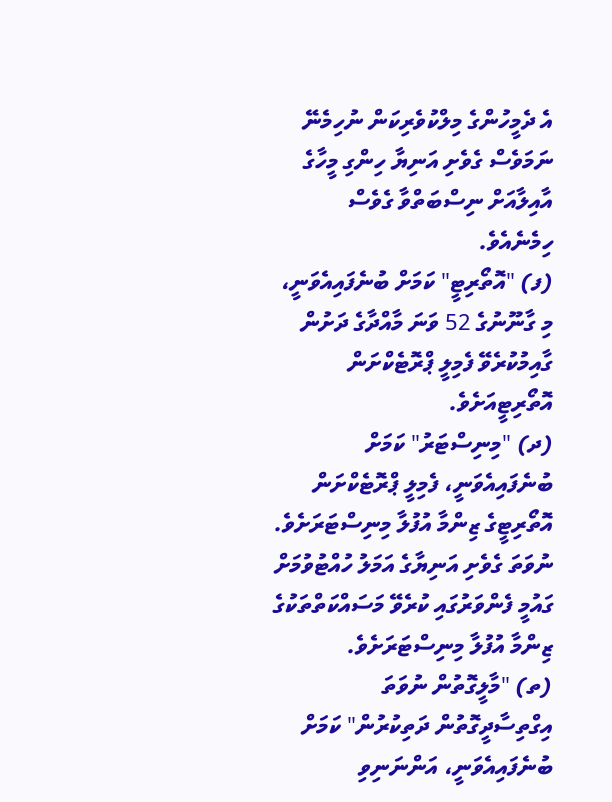އެ ދެމީހުންގެ މިލްކުވެރިކަން ނުހިމެނޭ ނަމަވެސް ގެވެށި އަނިޔާ ހިންގި މީހާގެ އާއިލާއަށް ނިސްބަތްވާ ގެވެސް ހިމެނެއެވެ.
(ފ) "އޮތޯރިޓީ" ކަމަށް ބުނެފައިއެވަނީ، މި ގާނޫނުގެ 52 ވަނަ މާއްދާގެ ދަށުން ގާއިމުކުރެވޭ ފެމިލީ ޕްރޮޓެކްށަން އޮތޯރިޓީއަށެވެ.
(ދ) "މިނިސްޓަރު" ކަމަށް ބުނެފައިއެވަނީ، ފެމިލީ ޕްރޮޓެކްށަން އޮތޯރިޓީގެ ޒިންމާ އުފުލާ މިނިސްޓަރަށެވެ. ނުވަތަ ގެވެށި އަނިޔާގެ އަމަލު ހުއްޓުވުމަށް ގައުމީ ފެންވަރުގައި ކުރެވޭ މަސައްކަތްތަކުގެ ޒިންމާ އުފުލާ މިނިސްޓަރަށެވެ.
(ތ) "މާލީގޮތުން ނުވަތަ އިގްތިސާދީގޮތުން ދަތިކުރުން" ކަމަށް ބުނެފައިއެވަނީ، އަންނަނިވި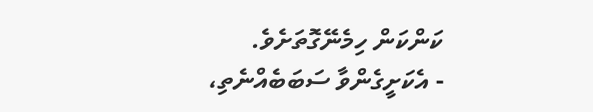ކަންކަން ހިމެނޭގޮތަށެވެ.
- އެކަށީގެންވާ ސަބަބެއްނެތި،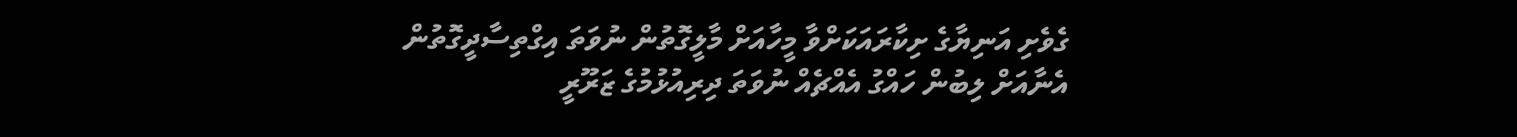ގެވެށި އަނިޔާގެ ށިކާރައަކަށްވާ މީހާއަށް މާލީގޮތުން ނުވަތަ އިގްތިސާދީގޮތުން އެނާއަށް ލިބުން ހައްގު އެއްޗެއް ނުވަތަ ދިރިއުޅުމުގެ ޒަރޫރީ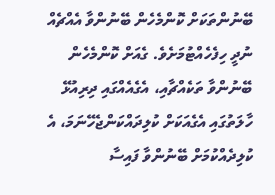ބޭނުންތަކަށް ކޮންމެހެން ބޭނުންވާ އެއްޗެއް ނުދީ ހިފެހެއްޓުމަށެވެ. ގެއަށް ކޮންމެހެން ބޭނުންވާ ތަކެއްޗާއި، އެގެއެއްގައި ދިރިއުޅޭ ހާލަތުގައި އެގެއަކަށް ކުލިދައްކަންޖެހޭނަމަ، އެ ކުލިދެއްކުމަށް ބޭނުންވާ ފައިސާ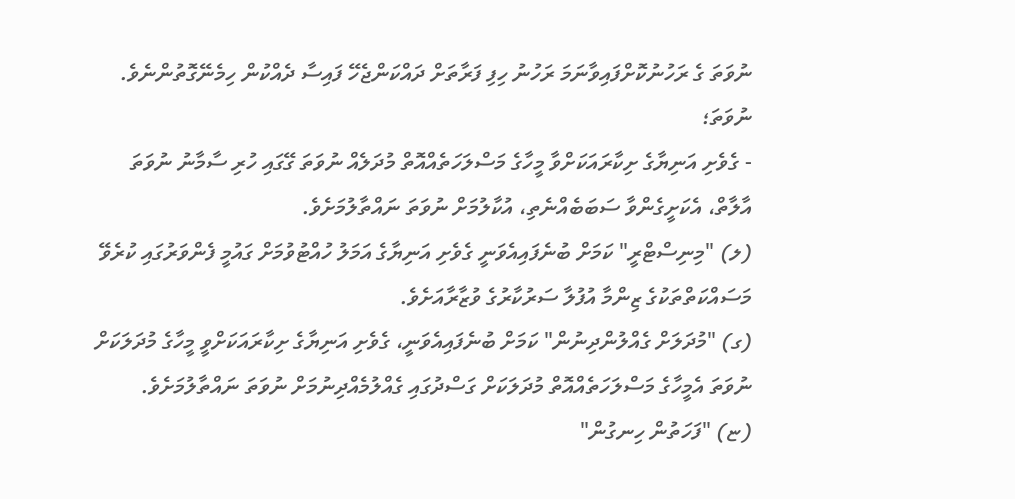ނުވަތަ ގެ ރަހުނުކޮށްފައިވާނަމަ ރަހުނު ހިފި ފަރާތަށް ދައްކަންޖެހޭ ފައިސާ ދެއްކުން ހިމެނޭގޮތުންނެވެ. ނުވަތަ؛
- ގެވެށި އަނިޔާގެ ށިކާރައަކަށްވާ މީހާގެ މަސްލަހަތެއްއޮތް މުދަލެއް ނުވަތަ ގޭގައި ހުރި ސާމާނު ނުވަތަ އާލާތް، އެކަށީގެންވާ ސަބަބެއްނެތި، އުކާލުމަށް ނުވަތަ ނައްތާލުމަށެވެ.
(ލ) "މިނިސްޓްރީ" ކަމަށް ބުނެފައިއެވަނީ ގެވެށި އަނިޔާގެ އަމަލު ހުއްޓުވުމަށް ގައުމީ ފެންވަރުގައި ކުރެވޭ މަސައްކަތްތަކުގެ ޒިންމާ އުފުލާ ސަރުކާރުގެ ވުޒާރާއަށެވެ.
(ގ) "މުދަލަށް ގެއްލުންދިނުން" ކަމަށް ބުނެފައިއެވަނީ، ގެވެށި އަނިޔާގެ ށިކާރައަކަށްވީ މީހާގެ މުދަލަކަށް ނުވަތަ އެމީހާގެ މަސްލަހަތެއްއޮތް މުދަލަކަށް ގަސްދުގައި ގެއްލުމެއްދިނުމަށް ނުވަތަ ނައްތާލުމަށެވެ.
(ޏ) "ފަހަތުން ހިނގުން"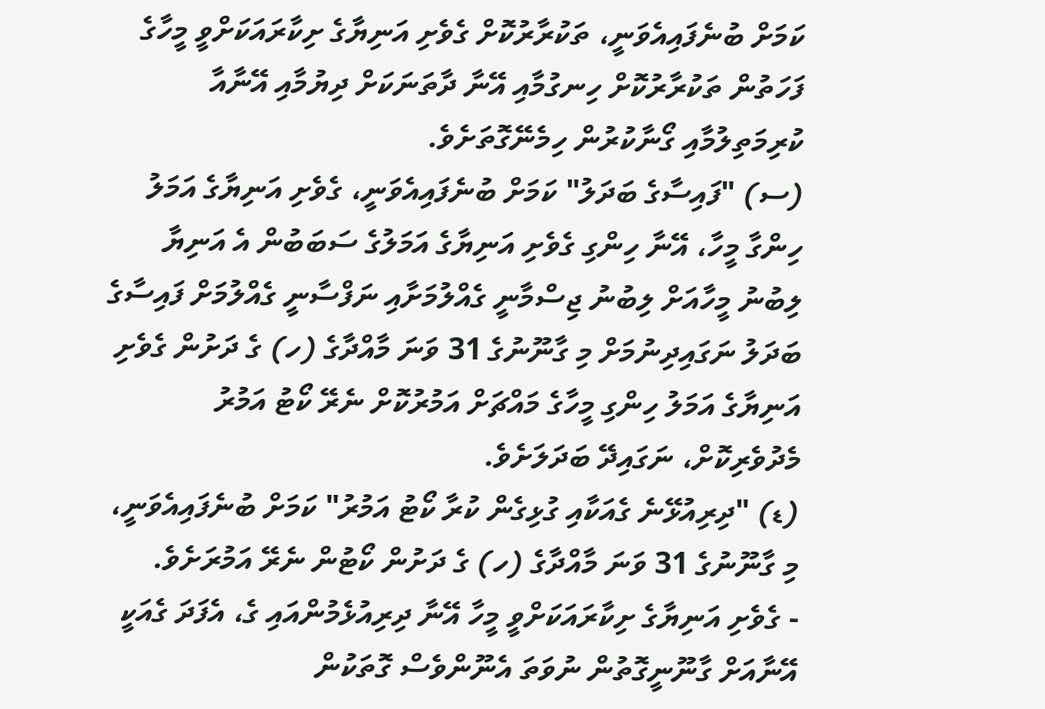ކަމަށް ބުނެފައިއެވަނީ، ތަކުރާރުކޮށް ގެވެށި އަނިޔާގެ ށިކާރައަކަށްވީ މީހާގެ ފަހަތުން ތަކުރާރުކޮށް ހިނގުމާއި އޭނާ ދާތަނަކަށް ދިޔުމާއި އޭނާއާ ކުރިމަތިލުމާއި ގޯނާކުރުން ހިމެނޭގޮތަށެވެ.
(ސ) "ފައިސާގެ ބަދަލު" ކަމަށް ބުނެފައިއެވަނީ، ގެވެށި އަނިޔާގެ އަމަލު ހިންގާ މީހާ، އޭނާ ހިންގި ގެވެށި އަނިޔާގެ އަމަލުގެ ސަބަބުން އެ އަނިޔާ ލިބުނު މީހާއަށް ލިބުނު ޖިސްމާނީ ގެއްލުމަށާއި ނަފްސާނީ ގެއްލުމަށް ފައިސާގެ ބަދަލު ނަގައިދިނުމަށް މި ގާނޫނުގެ 31 ވަނަ މާއްދާގެ (ހ) ގެ ދަށުން ގެވެށި އަނިޔާގެ އަމަލު ހިންގި މީހާގެ މައްޗަށް އަމުރުކޮށް ނެރޭ ކޯޓު އަމުރު މެދުވެރިކޮށް، ނަގައިދޭ ބަދަލަށެވެ.
(ޑ) "ދިރިއުޅޭނެ ގެއަކާއި ގުޅިގެން ކުރާ ކޯޓު އަމުރު" ކަމަށް ބުނެފައިއެވަނީ، މި ގާނޫނުގެ 31 ވަނަ މާއްދާގެ (ހ) ގެ ދަށުން ކޯޓުން ނެރޭ އަމުރަށެވެ.
- ގެވެށި އަނިޔާގެ ށިކާރައަކަށްވީ މީހާ އޭނާ ދިރިއުޅެމުންއައި ގެ، އެފަދަ ގެއަކީ އޭނާއަށް ގާނޫނީގޮތުން ނުވަތަ އެނޫންވެސް ގޮތަކުން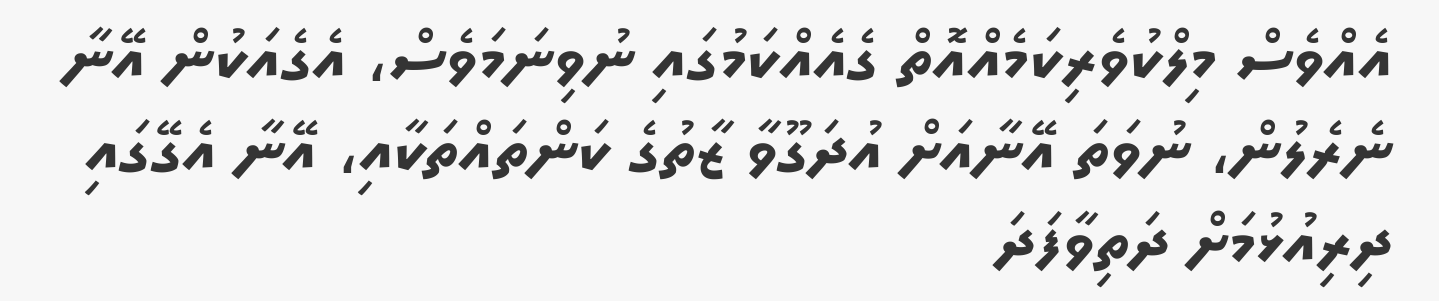އެއްވެސް މިލްކުވެރިކަމެއްއޮތް ގެއެއްކަމުގައި ނުވިނަމަވެސް، އެގެއަކުން އޭނާ ނެރެލުން، ނުވަތަ އޭނާއަށް އުދަގޫވާ ޒާތުގެ ކަންތައްތަކާއި، އޭނާ އެގޭގައި ދިރިއުޅުމަށް ދަތިވާފަދަ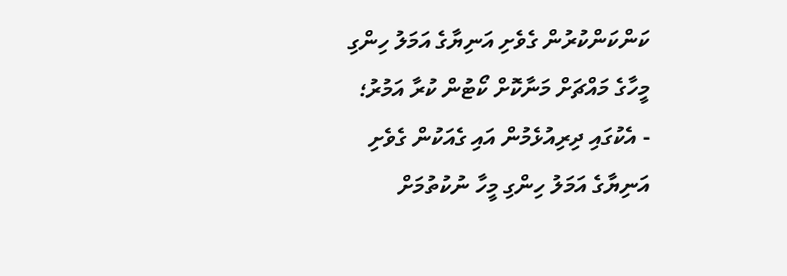ކަންކަންކުރުން ގެވެށި އަނިޔާގެ އަމަލު ހިންގި މީހާގެ މައްޗަށް މަނާކޮށް ކޯޓުން ކުރާ އަމުރު؛
- އެކުގައި ދިރިއުޅެމުން އައި ގެއަކުން ގެވެށި އަނިޔާގެ އަމަލު ހިންގި މީހާ ނުކުތުމަށް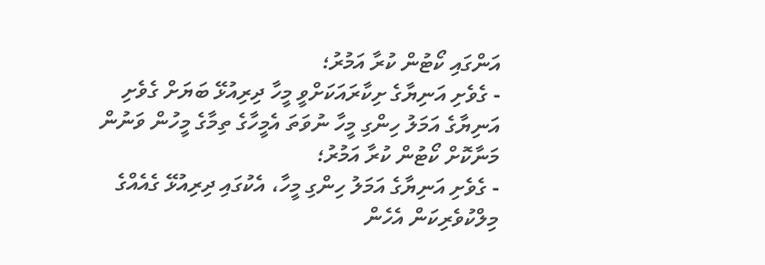އަންގައި ކޯޓުން ކުރާ އަމުރު؛
- ގެވެށި އަނިޔާގެ ށިކާރައަކަށްވީ މީހާ ދިރިއުޅޭ ބަޔަށް ގެވެށި އަނިޔާގެ އަމަލު ހިންގި މީހާ ނުވަތަ އެމީހާގެ ތިމާގެ މީހުން ވަނުން މަނާކޮށް ކޯޓުން ކުރާ އަމުރު؛
- ގެވެށި އަނިޔާގެ އަމަލު ހިންގި މީހާ، އެކުގައި ދިރިއުޅޭ ގެއެއްގެ މިލްކުވެރިކަން އެހެން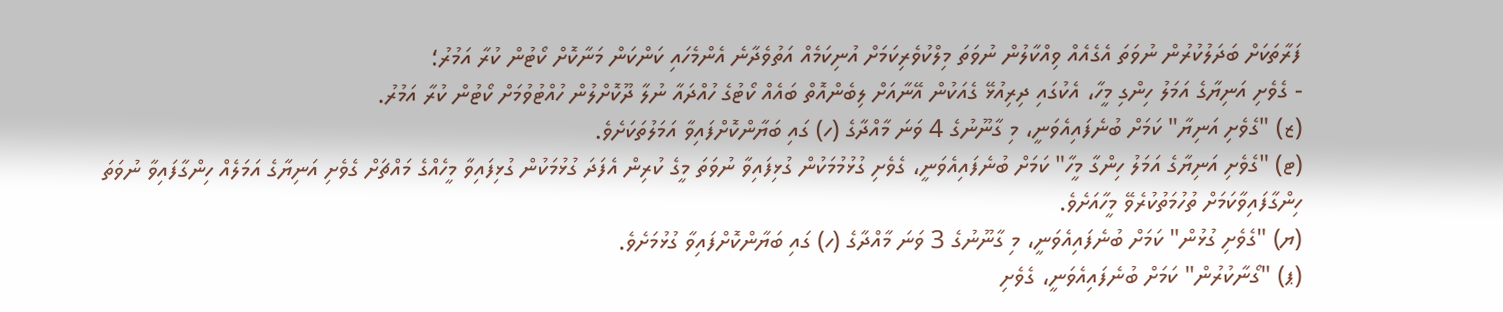ފަރާތަކަށް ބަދަލުކުރުން ނުވަތަ އެގެއެއް ވިއްކާލުން ނުވަތަ މިލްކުވެރިކަމަށް އުނިކަމެއް އަތުވެދާނެ އެންމެހައި ކަންކަން މަނާކޮށް ކޯޓުން ކުރާ އަމުރު؛
- ގެވެށި އަނިޔާގެ އަމަލު ހިންގި މީހާ، އެކުގައި ދިރިއުޅޭ ގެއަކުން އޭނާއަށް ލިބެންއޮތް ބައެއް ކޯޓުގެ ހުއްދައާ ނުލާ ދޫކޮށްލުން ހުއްޓުވުމަށް ކޯޓުން ކުރާ އަމުރު.
(ޒ) "ގެވެށި އަނިޔާ" ކަމަށް ބުނެފައިއެވަނީ، މި ގާނޫނުގެ 4 ވަނަ މާއްދާގެ (ހ) ގައި ބަޔާންކޮށްފައިވާ އަމަލުތަކަށެވެ.
(ޓ) "ގެވެށި އަނިޔާގެ އަމަލު ހިންގާ މީހާ" ކަމަށް ބުނެފައިއެވަނީ، ގެވެށި ގުޅުމުމަކުން ގުޅިފައިވާ ނުވަތަ މީގެ ކުރިން އެފަދަ ގުޅުމަކުން ގުޅިފައިވާ މީހެއްގެ މައްޗަށް ގެވެށި އަނިޔާގެ އަމަލެއް ހިންގާފައިވާ ނުވަތަ ހިންގާފައިވާކަމަށް ތުހުމަތުކުރެވޭ މީހާއަށެވެ.
(ޔ) "ގެވެށި ގުޅުން" ކަމަށް ބުނެފައިއެވަނީ، މި ގާނޫނުގެ 3 ވަނަ މާއްދާގެ (ހ) ގައި ބަޔާންކޮށްފައިވާ ގުޅުމަށެވެ.
(ޕ) "ގޯނާކުރުން" ކަމަށް ބުނެފައިއެވަނީ، ގެވެށި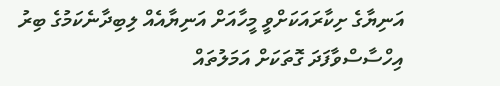އަނިޔާގެ ށިކާރައަކަށްވީ މީހާއަށް އަނިޔާއެއް ލިބިދާނެކަމުގެ ބިރު އިހްސާސްވާފަދަ ގޮތަކަށް އަމަލުތައް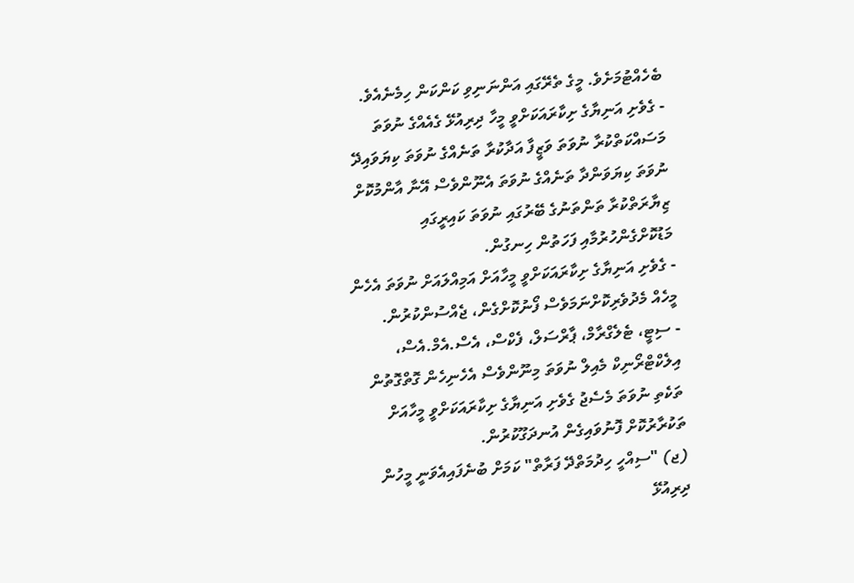ބެހެއްޓުމަށެވެ. މީގެ ތެރޭގައި އަންނަނިވި ކަންކަން ހިމެނެއެވެ.
- ގެވެށި އަނިޔާގެ ށިކާރައަކަށްވީ މީހާ ދިރިއުޅޭ ގެއެއްގެ ނުވަތަ މަސައްކަތްކުރާ ނުވަތަ ވަޒީފާ އަދާކުރާ ތަނެއްގެ ނުވަތަ ކިޔަވައިދޭ ނުވަތަ ކިޔަވަންދާ ތަނެއްގެ ނުވަތަ އެނޫންވެސް އޭނާ އާންމުކޮށް ޒިޔާރަތްކުރާ ތަންތަނުގެ ބޭރުގައި ނުވަތަ ކައިރީގައި މަޑުކޮށްގެންހުރުމާއި ފަހަތުން ހިނގުން.
- ގެވެށި އަނިޔާގެ ށިކާރައަކަށްވީ މީހާއަށް އަމިއްލައަށް ނުވަތަ އެހެން މީހެއް މެދުވެރިކޮށްނަމަވެސް ފޯނުކޮށްގެން، ޖެއްސުންކުރުން.
- ސިޓީ، ޓެލެގްރާމް، ޕާރްސަލް، ފެކްސް، އެސް.އެމް.އެސް، އިލެކްޓްރޯނިކް މެއިލް ނުވަތަ މިނޫންވެސް އެހެނިހެން ގޮތްގޮތުން ތަކެތި ނުވަތަ މެސެޖު ގެވެށި އަނިޔާގެ ށިކާރައަކަށްވީ މީހާއަށް ތަކުރާރުކޮށް ފޮނުވައިގެން އުނދަގޫކުރުން.
(ޖ) "ސިއްހީ ހިދުމަތްދޭ ފަރާތް" ކަމަށް ބުނެފައިއެވަނީ މީހުން ދިރިއުޅޭ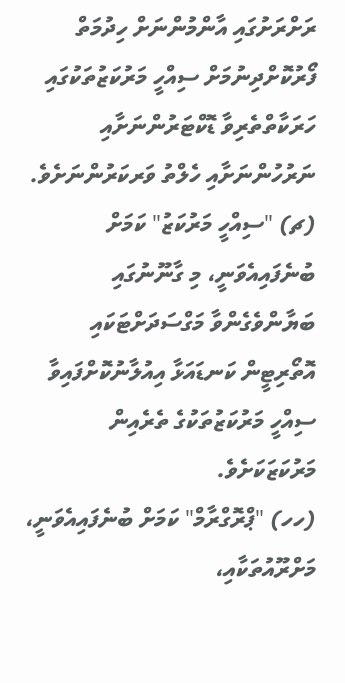ރަށްރަށުގައި އާންމުންނަށް ހިދުމަތް ފޯރުކޮށްދިނުމަށް ސިއްހީ މަރުކަޒުތަކުގައި ހަރަކާތްތެރިވާ ޑޮކްޓަރުންނަށާއި ނަރުހުންނަށާއި ހެލްތު ވަރކަރުންނަށެވެ.
(ޗ) "ސިއްހީ މަރުކަޒު" ކަމަށް ބުނެފައިއެވަނީ، މި ގާނޫނުގައި ބަޔާންވެގެންވާ މަގްސަދަށްޓަކައި އޮތޯރިޓީން ކަނޑައަޅާ އިއުލާނުކޮށްފައިވާ ސިއްހީ މަރުކަޒުތަކުގެ ތެރެއިން މަރުކަޒަކަށެވެ.
(ހހ) "ޕްރޮގްރާމް" ކަމަށް ބުނެފައިއެވަނީ، މަށްރޫއުތަކާއި،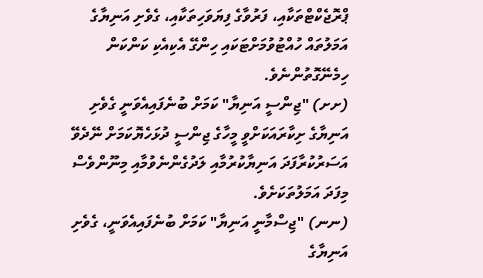ޕްރޮޖެކްޓްތަކާއި، ފަރުވާގެ ފިޔަވަހިތަކާއި، ގެވެށި އަނިޔާގެ އަމަލުތައް ހުއްޓުވުމަށްޓަކައި ހިންގޭ އެކިއެކި ކަންކަން ހިމެނޭގޮތުންނެވެ.
(ށށ) "ޖިންސީ އަނިޔާ" ކަމަށް ބުނެފައިއެވަނީ ގެވެށި އަނިޔާގެ ށިކާރައަކަށްވީ މީހާގެ ޖިންސީ ދުޅަހެޔޮކަމަށް ނޭދެވޭ އަސަރުކުރާފަދަ އަނިޔާކުރުމާއި ލަދުގެންނެވުމާއި މިނޫންވެސް މިފަދަ އަމަލުތަކަށެވެ.
(ނނ) "ޖިސްމާނީ އަނިޔާ" ކަމަށް ބުނެފައިއެވަނީ، ގެވެށި އަނިޔާގެ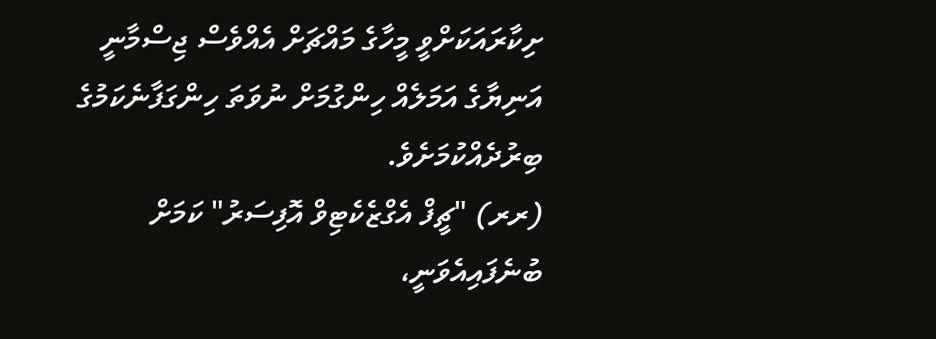ށިކާރައަކަށްވީ މީހާގެ މައްޗަށް އެއްވެސް ޖިސްމާނީ އަނިޔާގެ އަމަލެއް ހިންގުމަށް ނުވަތަ ހިންގަފާނެކަމުގެ ބިރުދެއްކުމަށެވެ.
(ރރ) "ޗީފް އެގްޒެކެޓިވް އޮފިސަރު" ކަމަށް ބުނެފައިއެވަނީ،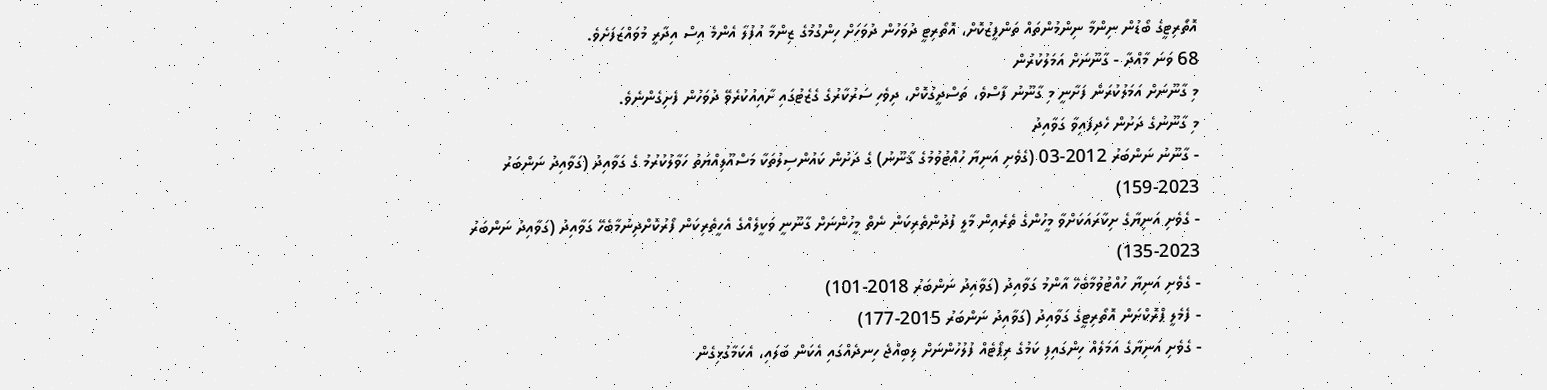އޮތޯރިޓީގެ ބޯޑުން ނިންމާ ނިންމުންތައް ތަންފީޒުކޮށް، އޮތޯރިޓީ ދުވަހުން ދުވަހަށް ހިންގުމުގެ ޒިންމާ އުފުލާ އެންމެ އިސް އިދާރީ މުވައްޒަފަށެވެ.
68 ވަނަ މާއްދާ - ގާނޫނަށް އަމަލުކުރުން
މި ގާނޫނަށް އަމަލުކުރަން ފަށާނީ މި ގާނޫނު ފާސްވެ، ތަސްދީގުކޮށް، ދިވެހި ސަރުކާރުގެ ގެޒެޓުގައި ށާއިއުކުރެވޭ ދުވަހުން ފެށިގެންނެވެ.
މި ގާނޫނުގެ ދަށުން ހެދިފައިވާ ގަވާއިދު
- ގާނޫނު ނަންބަރު 2012-03 (ގެވެށި އަނިޔާ ހުއްޓުވުމުގެ ޤާނޫނު) ގެ ދަށުން ކައުންސިލުތަކާ މަސްއޫލިއްޔަތު ހަވާލުކުރުމު ގެ ގަވާއިދު (ގަވާއިދު ނަންބަރު 2023-159)
- ގެވެށި އަނިޔާގެ ށިކާރައަކަށްވާ މީހުންގެ ތެރެއިން މާލީ ފުދުންތެރިކަން ނެތް މީހުންނަށް ގާނޫނީ ވަކީލެއްގެ އެހީތެރިކަން ފޯރުކޮށްދިނުމާބެހޭ ގަވާއިދު (ގަވާއިދު ނަންބަރު 2023-135)
- ގެވެށި އަނިޔާ ހުއްޓުވުމާބެހޭ އާންމު ގަވާއިދު (ގަވާއިދު ނަންބަރު 2018-101)
- ފެމެލީ ޕްރޮކްށަން އޮތޯރިޓީގެ ގަވާއިދު (ގަވާއިދު ނަންބަރު 2015-177)
- ގެވެށި އަނިޔާގެ އަމަލެއް ހިންގައިފި ކަމުގެ ރިޕޯޓެއް ފުލުހުންނަށް ލިބިއްޖެ ހިނދެއްގައި އެކަން ބަލައި، އެކަމާގުޅިގެން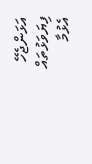އަޅަންޖެހޭ ފިޔަވަޅުތައް އެޅުމާ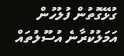ގުޅޭގޮތުން ފުލުހުން އަމަލުކުރާނެ އުސޫލުތައް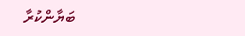ބަޔާންކުރާ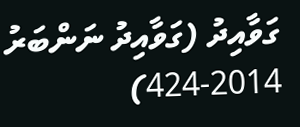ގަވާއިދު (ގަވާއިދު ނަންބަރު 2014-424)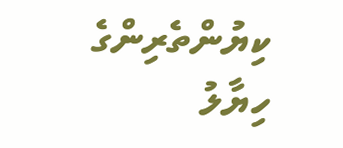ކިޔުންތެރިންގެ ހިޔާލު